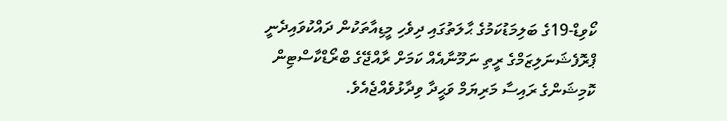ކޯވިޑް-19ގެ ބަލިމަޑުކަމުގެ ޙާލަތުގައި ދިވެހި މީޑިއާތަކުން ދައްކުވައިދެނީ ޕްރޮފެޝަނަލިޒަމްގެ ރީތި ނަމޫނާއެއް ކަމަށް ރާއްޖޭގެ ބްރޯޑްކާސްޓިން ކޮމިޝަންގެ ރައިސާ މަރިޔަމް ވަޙީދާ ވިދާޅުވެއްޖެއެވެ.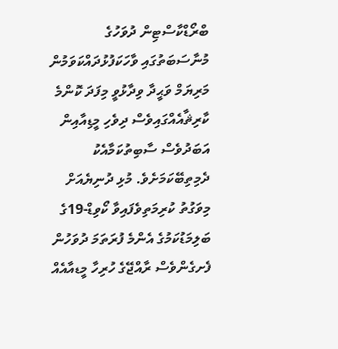ބްރޯޑްކާސްޓިން ދުވަހުގެ މުނާސަބަތުގައި ވާހަކަފުޅުދައްކަވަމުން މަރިޔަމް ވަޙީދާ ވިދާޅުވީ މިފަދަ ކޮންމެ ކާރިޘާއެއްގައިވެސް ދިވެހި މީޑިއާއިން އަބަދުވެސް ސާބިތުކަމާއެކު ދެމިތިބޭކަމަށެވެ. މުޅި ދުނިޔެއަށް މިވަގުތު ކުރިމަތިވެފައިވާ ކޯވިޑް-19ގެ ބަލިމަޑުކަމުގެ އެންމެ ފުރަތަމަ ދުވަހުން ފެށގެންވެސް ރާއްޖޭގެ ހުރިހާ މީޑއާއެއް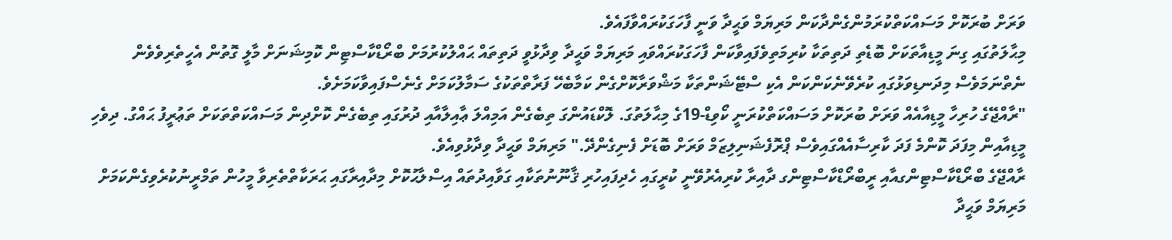ވަރަށް ބުރަކޮށް މަސައްކަތްކުރަމުންގެންދާކަން މަރިޔަމް ވަޙީދާ ވަނީ ފާހަގަކުރައްވާފައެވެ.
މިޙާލަތުގައި ގިނަ މީޑިއާތަކަށް ބޮޑެތި ދަތިތަކާ ކުރިމަތިވެފައިވާކަން ފާހަގަކުރައްވައި މަރިޔަމް ވަޙީދާ ވިދާޅުވީ ދަތިތައް ޙައްލުކުރުމަށް ބްރޯޑްކާސްޓިން ކޮމިޝަނަށް މާލީ ގޮތުން އެހީތެރިވެވެން ނެތްނަމަވެސް މިދަނޑިވަޅުގައި ކުރެވޭނެކަންކަން އެކި ސްޓޭޝަންތަކާ މަޝްވަރާކޮށްގެން ކަމާބެހޭ ފަރާތްތަކުގެ ސަމާލުކަމަށް ގެނެސްފައިވާކަމަށެވެ.
"ރާއްޖޭގެ ހުރިހާ މީޑިއާއެއް ވަރަށް ބުރަކޮށް މަސައްކަތްކުރަނީ ކޯވިޑް-19ގެ މިޙާލަތުގަ. ލޮކްޑައުންގަ ތިބެގެން އަމިއްލަ ޢާއިލާއާއި ދުރުގައި ތިބެގެން ކޮށްދިން މަސައްކަތްތަކަށް ތަޢުރީފު ޙައްގު. ދިވެހި މީޑިއާއިން މިފަދަ ކޮންމެ ފަދަ ކާރިސާއެއްގައިވެސް ޕްރޮފެޝަނިލިޒަމް ވަރަށް ބޮޑަށް ފެނިގެންދޭ." މަރިޔަމް ވަޙީދާ ވިދާޅުވިއެވެ.
ރާއްޖޭގެ ބްރޯޑްކާސްޓިންގއާއި ރީބްރޯޑްކާސްޓިންގ ދާއިރާ ކުރިއެރުވޭނީ ކުރީގައި ހެދިފައިހުރި ޤާނޫނުތަކާއި ގަވާއިދުތައް އިސްލާޙުކޮށް މިދާއިރާގައި ޙަރަކާތްތެރިވާ މީހުން ތަމްރީނުކުރެވިގެންކަމަށް މަރިޔަމް ވަޙީދާ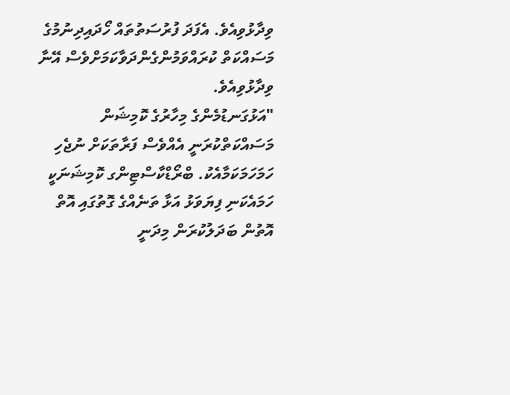ވިދާޅުވިއެވެ. އެފަދަ ފުރުސަތުތައް ހޯދައިދިނުމުގެ މަސައްކަތް ކުރައްވަމުންގެންދަވާކަމަށްވެސް އޭނާ ވިދާޅުވިއެވެ.
"އަޅުގަނޑުމެންގެ މިހާރުގެ ކޮމިޝަން މަސައްކަތްކުރަނީ އެއްވެސް ފަރާތަކަށް ނުޖެހި ހަމަހަމަކަމާއެކު. ބްރޯޑްކާސްޓިންގ ކޮމިޝަނަކީ ހަމައެކަނި ފިޔަވަޅު އަޅާ ތަނެއްގެ ގޮތުގައި އޮތް އޮތުން ބަދަލުކުރަން މިދަނީ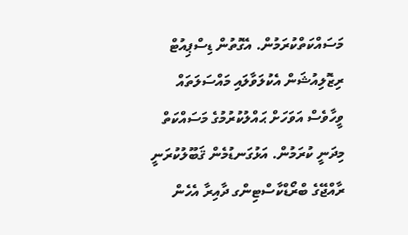މަސައްކަތްކުރަމުން. އެގޮތުން ޑިސްޕިއުޓް ރިޒޮލިއުޝަން އެކުލަވާލައި މައްސަލަތައް ވީހާވެސް އަވަހަށް ޙައްލުކުރުމުގެ މަސައްކަތް މިދަނީ ކުރަމުން. އަޅުގަނޑުމެން ޤަބޫލުކުރަނީ ރާއްޖޭގެ ބްރޯޑްކާސްޓިންގ ދާއިރާ އެހެން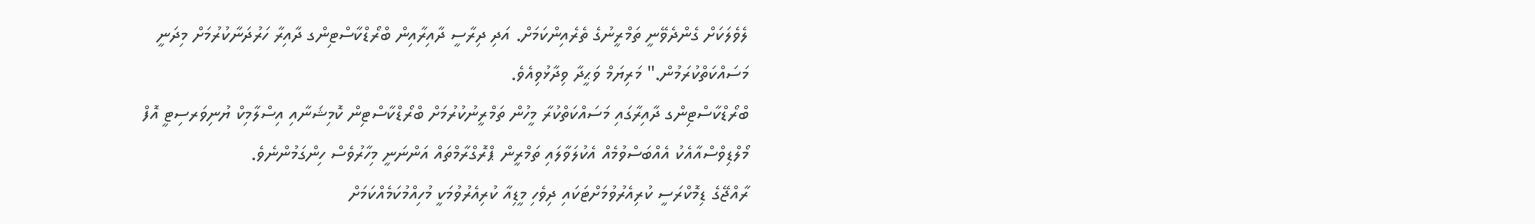ލެވެލަކަށް ގެންދެވޭނީ ތަމްރީނުގެ ތެރެއިންކަމަށް. އަދި ދިރާސީ ދާއިރާއިން ބްރޯޑްކާސްޓިންގ ދާއިރާ ހަރުދަނާކުރުމަށް މިދަނީ މަސައްކަތްކުރަމުން." މަރިޔަމް ވަޙީދާ ވިދާޅުވިއެވެ.
ބްރޯޑްކާސްޓިންގ ދާއިރާގައި މަސައްކަތްކުރާ މީހުން ތަމްރީނުކުރުމަށް ބްރޯޑްކާސްޓިން ކޮމިޝަނާއި އިސްލާމިކް ޔުނިވަރސިޓީ އޮފް މޯލްޑިވްސްއާއެކު އެއްބަސްވުމެއް އެކުލަވާލައި ތަމްރީން ޕްރޮގްރާމްތައް އަންނަނީ މިހާރުވެސް ހިންގަމުންނެވެ.
ރާއްޖޭގެ ޑިމޮކްރަސީ ކުރިއެރުވުމަށްޓަކައި ދިވެހި މީޑިއާ ކުރިއެރުވުމަކީ މުހިއްމުކަމެއްކަމަށް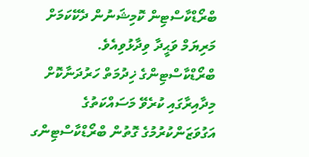ބްރޯޑްކާސްޓިން ކޮމިޝަނުން ދެކޭކަމަށް މަރިޔަމް ވަޙީދާ ވިދާޅުވިއެވެ.
ބްރޯޑްކާސްޓިންގެ ޚިދުމަތް ހަރުދަނާކޮށް މިދާއިރާގައި ކުރެވޭ މަސައްކަތުގެ އަގުވަޒަންކުރުމުގެ ގޮތުން ބްރޯޑްކާސްޓިންގ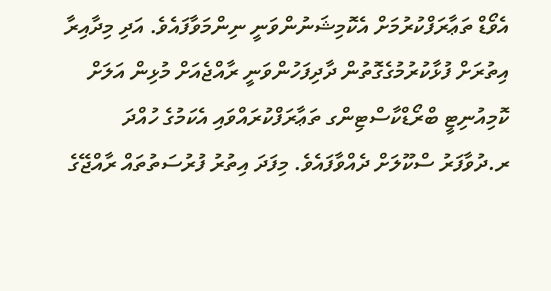އެވޯޑް ތަޢާރަފްކުރުމަށް އެކޮމިޝަނުންވަނީ ނިންމަވާފައެވެ. އަދި މިދާއިރާ އިތުރަށް ފުޅާކުރުމުގެގޮތުން ދާދިފަހުންވަނީ ރާއްޖެއަށް މުޅިން އަލަށް ކޮމިއުނިޓީ ބްރޯޑްކާސްޓިންގ ތަޢާރަފްކުރައްވައި އެކަމުގެ ހުއްދަ ރ.ދުވާފަރު ސްކޫލަށް ދެއްވާފައެވެ. މިފަދަ އިތުރު ފުރުސަތުތައް ރާއްޖޭގެ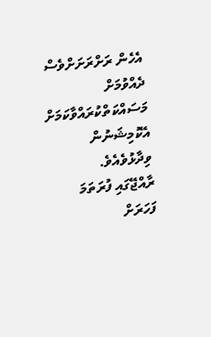އެހެން ރަށްރަށަށްވެސް ދެއްވުމަށް މަސައްކަތްކުރައްވާކަމަށް އެކޮމިޝަނުން ވިދާޅުވެއެވެ.
ރާއްޖޭގައި ފުރަތަމަ ފަހަރަށް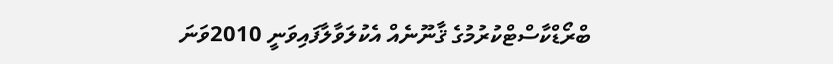ބްރޯޑްކާސްޓްކުރުމުގެ ޤާނޫނެއް އެކުލަވާލާފައިވަނީ 2010ވަނަ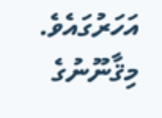އަހަރުގައެވެ. މިޤާނޫނުގެ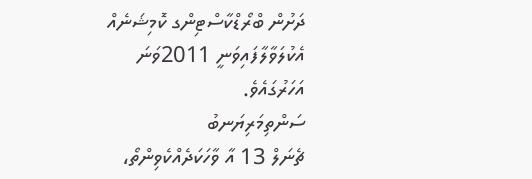ދަށުން ބްރޯޑްކާސްޓިންގ ކޮމިޝަނެއް އެކުލަވާލާފައިވަނީ 2011ވަނަ އަހަރުގައެވެ.
ސަންތިމަރިޔަނބު
ޗެނަލް 13 އާ ވާހަކަދެއްކެވިންތޯ،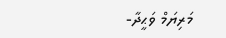މަރިޔަމް ވަޙީދާ-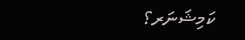ކަމިޝަނަރ؟